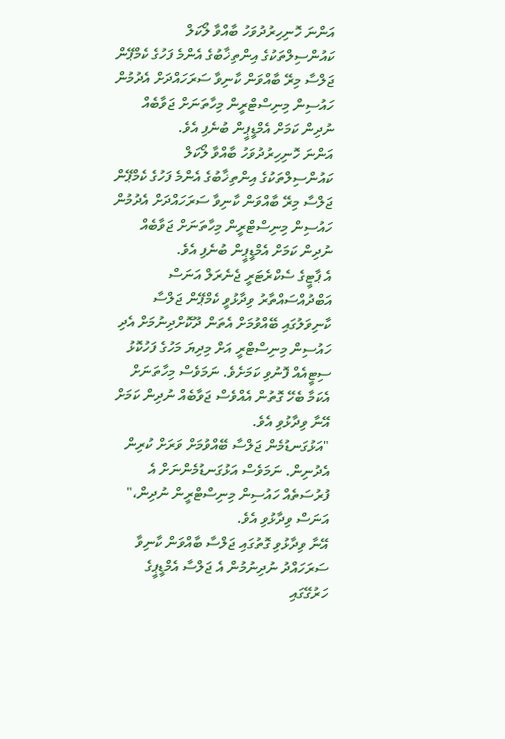އަންނަ ހޮނިހިރުދުވަހު ބާއްވާ ލޯކަލް ކައުންސިލްތަކުގެ އިންތިޚާބުގެ އެންމެ ފަހުގެ ކެމްޕޭން ޖަލްސާ މިރޭ ބާއްވަން ކާނިވާ ސަރަހައްދަށް އެދުމުން ހައުސިން މިނިސްޓްރީން މިހާތަނަށް ޖަވާބެއް ނުދިން ކަމަށް އެމްޑީޕީން ބުނެފި އެވެ.
އަންނަ ހޮނިހިރުދުވަހު ބާއްވާ ލޯކަލް ކައުންސިލްތަކުގެ އިންތިޚާބުގެ އެންމެ ފަހުގެ ކެމްޕޭން ޖަލްސާ މިރޭ ބާއްވަން ކާނިވާ ސަރަހައްދަށް އެދުމުން ހައުސިން މިނިސްޓްރީން މިހާތަނަށް ޖަވާބެއް ނުދިން ކަމަށް އެމްޑީޕީން ބުނެފި އެވެ.
އެ ޕާޓީގެ ސެކްރެޓަރީ ޖެނެރަލް އަނަސް އަބްދުއްސައްތާރު ވިދާޅުވީ ކެމްޕޭން ޖަލްސާ ކާނިވަލުގައި ބޭއްވުމަށް އެތަން ދޫކޮށްދިނުމަށް އެދި ހައުސިން މިނިސްޓްރީ އަށް މިދިޔަ މަހުގެ ފަހުކޮޅު ސިޓީއެއް ފޮނުވި ކަމަށެވެ. ނަމަވެސް މިހާތަނަށް އެކަމާ ބެހޭ ގޮތުން އެއްވެސް ޖަވާބެއް ނުދިން ކަމަށް އޭނާ ވިދާޅުވި އެވެ.
"އަޅުގަނޑުމެން ޖަލްސާ ބޭއްވުމަށް ވަރަށް ކުރިން އެދުނިން. ނަމަވެސް އަޅުގަނޑުމެންނަށް އެ ފުރުސަތެއް ހައުސިން މިނިސްޓްރީން ނުދިން،" އަނަސް ވިދާޅުވި އެވެ.
އޭނާ ވިދާޅުވި ގޮތުގައި ޖަލްސާ ބާއްވަން ކާނިވާ ސަރަހައްދު ނުދިނުމުން އެ ޖަލްސާ އެމްޑީޕީގެ ހަރުގޭގައި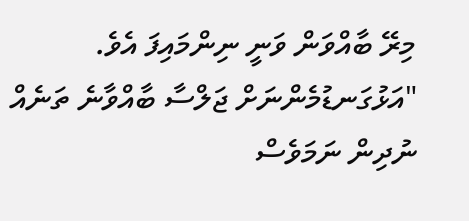މިރޭ ބާއްވަން ވަނީ ނިންމައިފަ އެވެ.
"އަޅުގަނޑުމެންނަށް ޖަލްސާ ބާއްވާނެ ތަނެއް ނުދިން ނަމަވެސް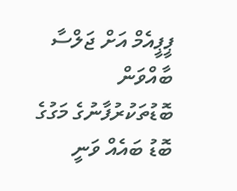ޕީޕީއެމް އަށް ޖަލްސާ ބާއްވަން ބޮޑުތަކުރުފާނުގެ މަގުގެ ބޮޑު ބައެއް ވަނީ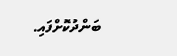ބަންދުކޮށްފައި.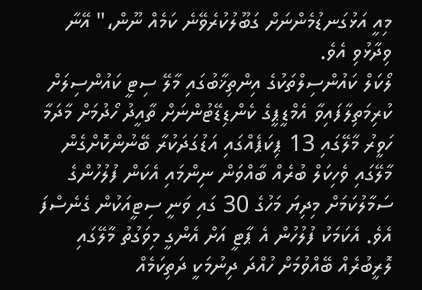މިއީ އަޅުގަނޑުމެންނަށް ގަބޫލުކުރެވޭނެ ކަމެއް ނޫން،" އޭނާ ވިދާޅުވި އެވެ.
ލޯކަލް ކައުންސިލްތަކުގެ އިންތިޚާބުގައި މާލޭ ސިޓީ ކައުންސިލަށް ކުރިމަތިލާފައިވާ އެމްޑީޕީގެ ކެންޑިޑޭޓުންނަށް ތާއީދު ހޯދުމަށް މާދަމާ ހަވީރު މާލޭގައި 13 ޕިކަޕެއްގައި އަޑުގަދަކުރާ ބޭނުންކޮށްގެން މާލޭގައި ވެހިކަލް ބުރެއް ބާއްވަން ނިންމައި އެކަން ފުލުހުންގެ ސަމާލުކަމަށް މިދިޔަ މަހުގެ 30 ގައި ވަނީ ސިޓީއަކުން ގެނެސްފަ އެވެ. އެކަމަކު ފުލުހުން އެ ޕާޓީ އަށް އެންގީ މިވަގުތު މާލޭގައި ލޮރީބުރެއް ބޭއްވުމަށް ހުއްދަ ދިނުމަކީ ދަތިކަމެއް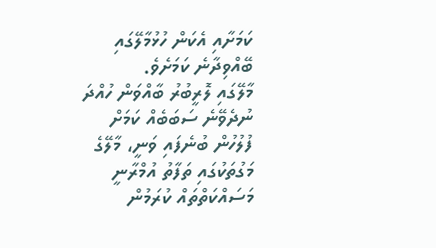ކަމަށާއި އެކަން ހުޅުމާލޭގައި ބޭއްވިދާނެ ކަމަށެވެ.
މާލޭގައި ލޮރީބުރު ބާއްވަން ހުއްދަ ނުދެވޭނެ ސަބަބެއް ކަމަށް ފުލުހުން ބުނެފައި ވަނީ، މާލޭގެ މަގުތަކުގައި ތަފާތު އުމްރާނީ މަސައްކަތްތައް ކުރަމުން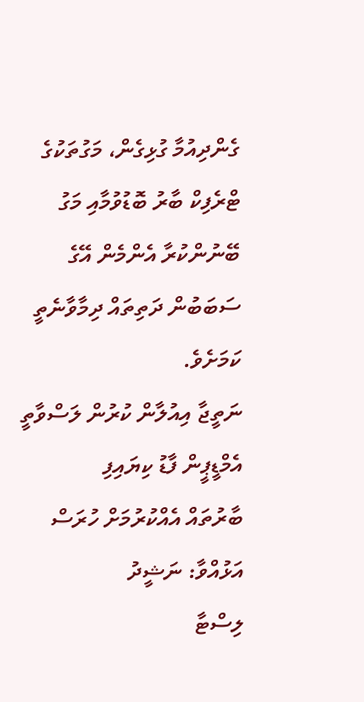ގެންދިއުމާ ގުޅިގެން، މަގުތަކުގެ ޓްރެފިކް ބާރު ބޮޑުވުމާއި މަގު ބޭނުންކުރާ އެންމެން އޭގެ ސަބަބުން ދަތިތައް ދިމާވާނެތީ ކަމަށެވެ.
ނަތީޖާ އިއުލާން ކުރުން ލަސްވާތީ އެމްޑީޕީން ފާޑު ކިޔައިފި
ބާރުތައް އެއްކުރުމަށް ހުރަސް އަޅުއްވާ: ނަޝީދު
ލިސްޓާ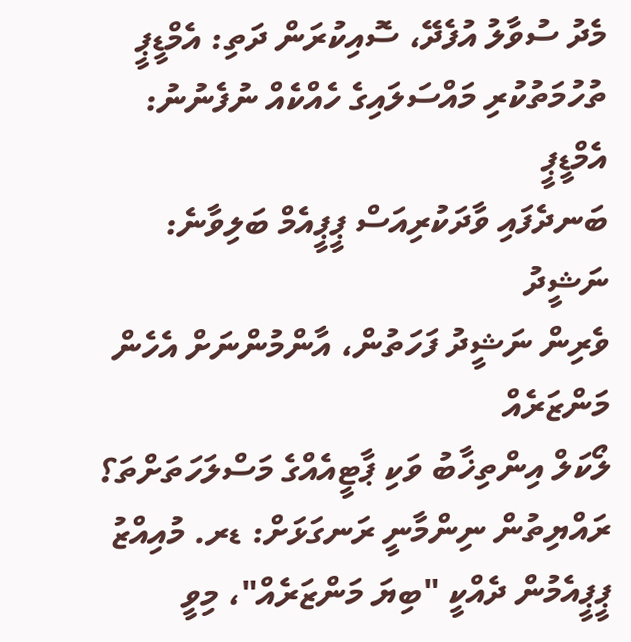މެދު ސުވާލު އުފެދޭ، ސޮއިކުރަން ދަތި: އެމްޑީޕީ
ތުހުމަތުކުރި މައްސަލައިގެ ހެއްކެއް ނުފެނުނު: އެމްޑީޕީ
ބަނދެފައި ވާދަކުރިއަސް ޕީޕީއެމް ބަލިވާނެ: ނަޝީދު
ވެރިން ނަޝީދު ފަހަތުން، އާންމުންނަށް އެހެން މަންޒަރެއް
ލޯކަލް އިންތިޚާބު ވަކި ޕާޓީއެއްގެ މަސްލަހަތަށްތަ؟
ރައްޔިތުން ނިންމާނީ ރަނގަޅަށް: ޑރ. މުއިއްޒު
ޕީޕީއެމުން ދެއްކީ "ބިޔަ މަންޒަރެއް"، މިވީ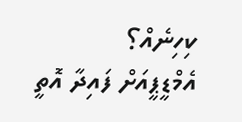ކިހިނެއް؟
އެމްޑީޕީއަށް ފައިދާ އޮތީ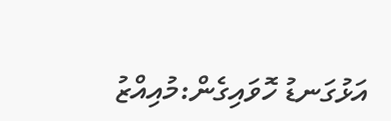އަޅުގަނޑު ހޮވައިގެން:މުއިއްޒު